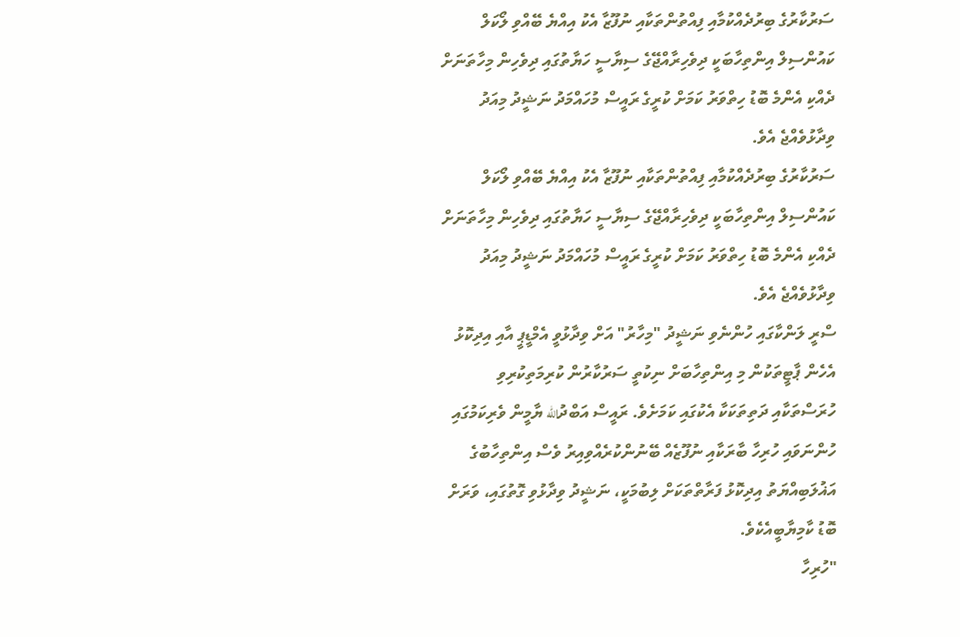ސަރުކާރުގެ ބިރުދެއްކުމާއި ފިއްތުންތަކާއި ނުފޫޒާ އެކު އިއްޔެ ބޭއްވި ލޯކަލް ކައުންސިލް އިންތިހާބަކީ ދިވެހިރާއްޖޭގެ ސިޔާސީ ހަޔާތުގައި ދިވެހިން މިހާތަނަށް ދެއްކި އެންމެ ބޮޑު ހިތްވަރު ކަމަށް ކުރީގެ ރައީސް މުހައްމަދު ނަޝީދު މިއަދު ވިދާޅުވެއްޖެ އެވެ.
ސަރުކާރުގެ ބިރުދެއްކުމާއި ފިއްތުންތަކާއި ނުފޫޒާ އެކު އިއްޔެ ބޭއްވި ލޯކަލް ކައުންސިލް އިންތިހާބަކީ ދިވެހިރާއްޖޭގެ ސިޔާސީ ހަޔާތުގައި ދިވެހިން މިހާތަނަށް ދެއްކި އެންމެ ބޮޑު ހިތްވަރު ކަމަށް ކުރީގެ ރައީސް މުހައްމަދު ނަޝީދު މިއަދު ވިދާޅުވެއްޖެ އެވެ.
ސްރީ ލަންކާގައި ހުންނެވި ނަޝީދު "މިހާރު" އަށް ވިދާޅުވީ އެމްޑީޕީ އާއި އިދިކޮޅު އެހެން ޕާޓީތަކުން މި އިންތިހާބަށް ނިކުތީ ސަރުކާރުން ކުރިމަތިކުރިވި ހުރަސްތަކާއި ދަތިތަކަކާ އެކުގައި ކަމަށެވެ. ރައީސް އަބްދުالله ޔާމީން ވެރިކަމުގައި ހުންނަވައި ހުރިހާ ބާރަކާއި ނުފޫޒެއް ބޭނުންކުރެއްވިއިރު ވެސް އިންތިހާބުގެ އަޣުލަބިއްޔަތު އިދިކޮޅު ފަރާތްތަކަށް ލިބުމަކީ، ނަޝީދު ވިދާޅުވި ގޮތުގައި، ވަރަށް ބޮޑު ކާމިޔާބީއެކެވެ.
"ހުރިހާ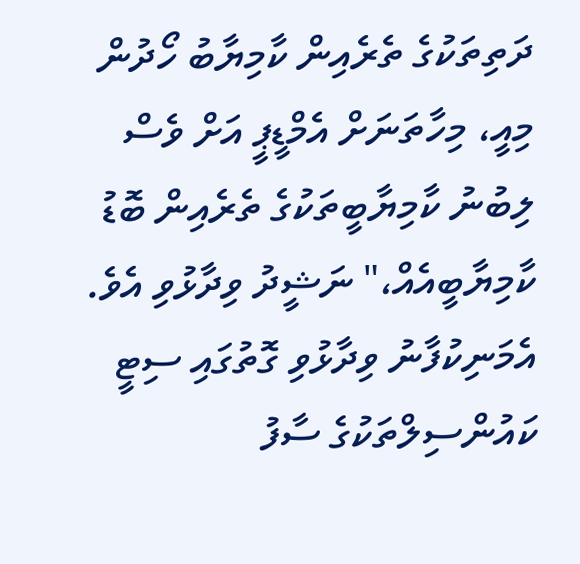ދަތިތަކުގެ ތެރެއިން ކާމިޔާބު ހޯދުން މިއީ، މިހާތަނަށް އެމްޑީޕީ އަށް ވެސް ލިބުނު ކާމިޔާބީތަކުގެ ތެރެއިން ބޮޑު ކާމިޔާބީއެއް،" ނަޝީދު ވިދާޅުވި އެވެ.
އެމަނިކުފާނު ވިދާޅުވި ގޮތުގައި ސިޓީ ކައުންސިލްތަކުގެ ސާފު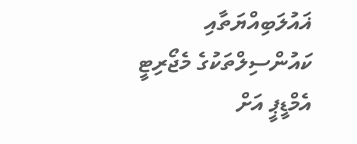ޣައުލަބިއްޔަތާއި ކައުންސިލްތަކުގެ މެޖޯރިޓީ އެމްޑީޕީ އަށް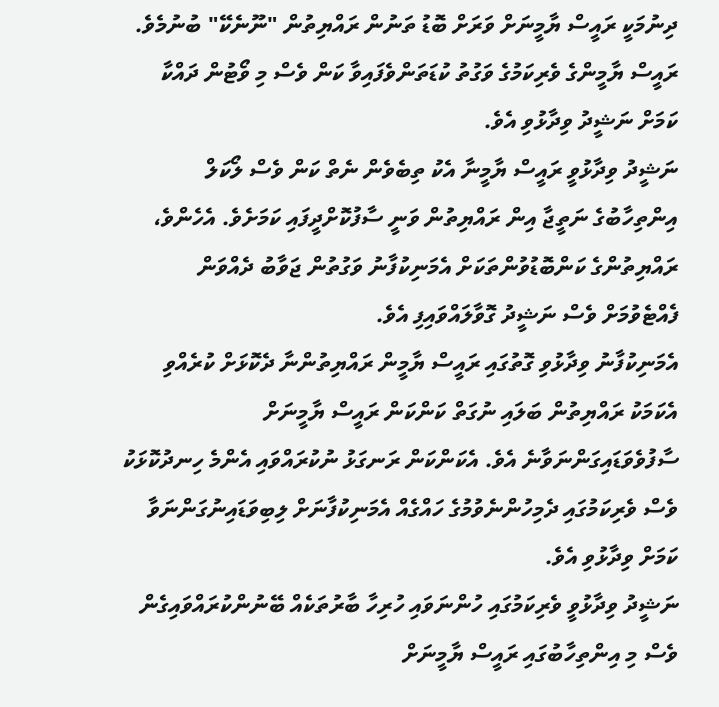ދިނުމަކީ ރައީސް ޔާމީނަށް ވަރަށް ބޮޑު ތަނުން ރައްޔިތުން "ނޫނެކޭ" ބުނުމެވެ. ރައީސް ޔާމީންގެ ވެރިކަމުގެ ވަގުތު ކުޑަތަންވެފައިވާ ކަން ވެސް މި ވޯޓުން ދައްކާ ކަމަށް ނަޝީދު ވިދާޅުވި އެވެ.
ނަޝީދު ވިދާޅުވީ ރައީސް ޔާމީނާ އެކު ތިބެވެން ނެތް ކަން ވެސް ލޯކަލް އިންތިހާބުގެ ނަތީޖާ އިން ރައްޔިތުން ވަނީ ސާފުކޮށްދީފައި ކަމަށެވެ. އެހެންވެ، ރައްޔިތުންގެ ކަންބޮޑުވުންތަކަށް އެމަނިކުފާނު ވަގުތުން ޖަވާބު ދެއްވަން ފެއްޓެވުމަށް ވެސް ނަޝީދު ގޮވާލައްވައިފި އެވެ.
އެމަނިކުފާނު ވިދާޅުވި ގޮތުގައި ރައީސް ޔާމީން ރައްޔިތުންނާ ދެކޮޅަށް ކުރެއްވި އެކަމަކު ރައްޔިތުން ބަލައި ނުގަތް ކަންކަން ރައީސް ޔާމީނަށް ސާފުވެވަޑައިގަންނަވާނެ އެވެ. އެކަންކަން ރަނގަޅު ނުކުރައްވައި އެންމެ ހިނދުކޮޅަކު ވެސް ވެރިކަމުގައި ދެމިހުންނެވުމުގެ ހައްގެއް އެމަނިކުފާނަށް ލިބިވަޑައިނުގަންނަވާ ކަމަށް ވިދާޅުވި އެވެ.
ނަޝީދު ވިދާޅުވީ ވެރިކަމުގައި ހުންނަވައި ހުރިހާ ބާރުތަކެއް ބޭނުންކުރައްވައިގެން ވެސް މި އިންތިހާބުގައި ރައީސް ޔާމީނަށް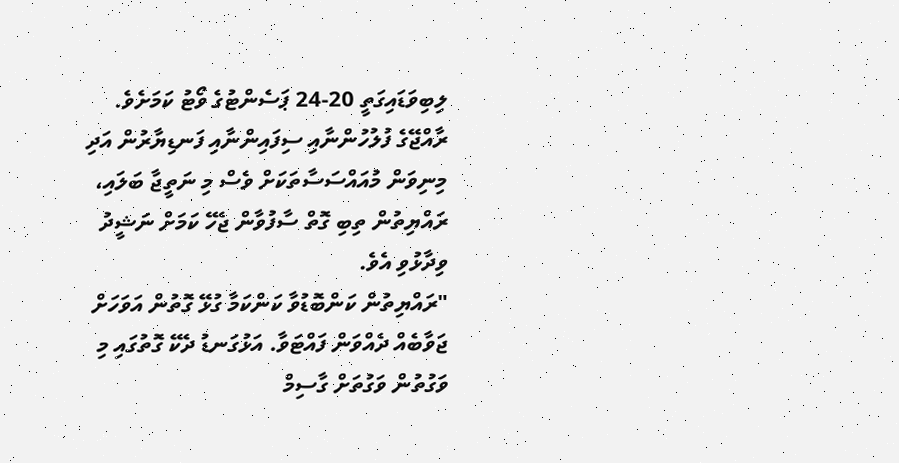ލިބިވަޑައިގަތީ 20-24 ޕަސެންޓުގެ ވޯޓު ކަމަށެވެ. ރާއްޖޭގެ ފުލުހުންނާއި ސިފައިންނާއި ފަނޑިޔާރުން އަދި މިނިވަން މުއައްސަސާތަކަށް ވެސް މި ނަތީޖާ ބަލައި، ރައްޔިތުން ތިބި ގޮތް ސާފުވާން ޖެހޭ ކަމަށް ނަޝީދު ވިދާޅުވި އެވެ.
"ރައްޔިތުން ކަންބޮޑުވާ ކަންކަމާ ގުޅޭ ގޮތުން އަވަހަށް ޖަވާބެއް ދެއްވަން ފައްޓަވާ. އަޅުގަނޑު ދެކޭ ގޮތުގައި މި ވަގުތުން ވަގުތަށް ގާސިމް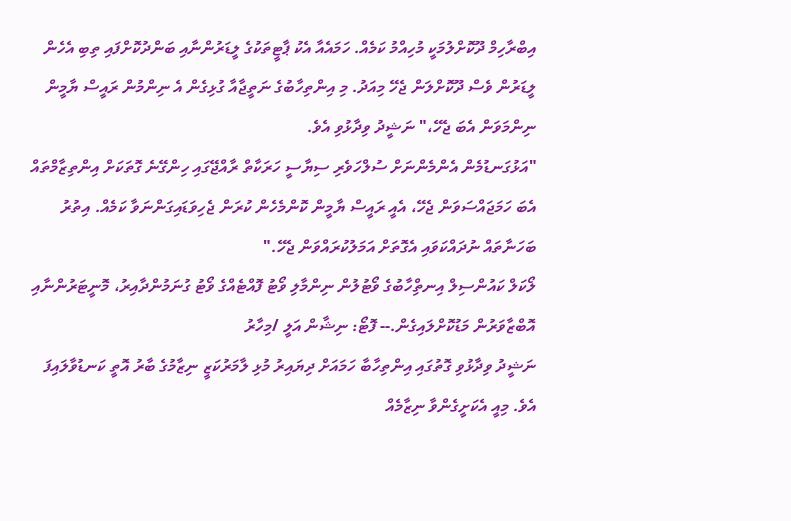އިބްރާހިމް ދޫކޮށްލުމަކީ މުހިއްމު ކަމެއް. ހަމައެއާ އެކު ޕާޓީތަކުގެ ލީޑަރުންނާއި ބަންދުކޮށްފައި ތިބި އެހެން ލީޑަރުން ވެސް ދޫކޮށްލަން ޖެހޭ މިއަދު. މި އިންތިހާބުގެ ނަތީޖާއާ ގުޅިގެން އެ ނިންމުން ރައީސް ޔާމީން ނިންމަވަން އެބަ ޖެހޭ،" ނަޝީދު ވިދާޅުވި އެވެ.
"އަޅުގަނޑުމެން އެންމެންނަށް ސުލްހަވެރި ސިޔާސީ ހަރަކާތް ރާއްޖޭގައި ހިންގޭނެ ގޮތަކަށް އިންތިޒާމްތައް އެބަ ހަމަޖައްސަވަން ޖެހޭ، އެއީ ރައީސް ޔާމީން ކޮންމެހެން ކުރަން ޖެހިވަޑައިގަންނަވާ ކަމެއް. އިތުރު ބަހަނާތައް ނުދައްކަވައި އެގޮތަށް އަމަލުކުރައްވަން ޖެހޭ."
ލޯކަލް ކައުންސިލް އިނތިްހާބުގެ ވޯޓުލުން ނިންމާލި ވޯޓު ފޮއްޓެއްގެ ވޯޓު ގުނަމުންދާއިރު، މޮނީޓަރުންނާއި އޮބްޒާވަރުން މަޑުކޮށްލައިގެން.-- ފޮޓޯ: ނިޝާން އަލީ /މިހާރު
ނަޝީދު ވިދާޅުވި ގޮތުގައި އިންތިހާބާ ހަމައަށް ދިޔައިރު މުޅި ލާމަރުކަޒީ ނިޒާމުގެ ބާރު އޮތީ ކަނޑުވާލައިފަ އެވެ. މިއީ އެކަށީގެންވާ ނިޒާމެއް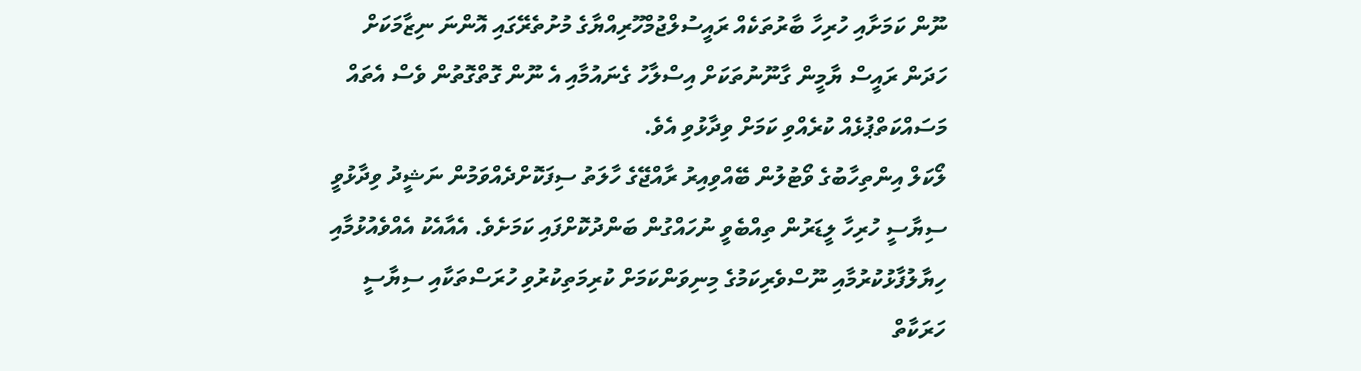ނޫން ކަމަށާއި ހުރިހާ ބާރުތަކެއް ރައީސުލްޖުމްހޫރިއްޔާގެ މުށުތެރޭގައި އޮންނަ ނިޒާމަކަށް ހަދަން ރައީސް ޔާމީން ގާނޫނުތަކަށް އިސްލާހު ގެނައުމާއި އެ ނޫން ގޮތްގޮތުން ވެސް އެތައް މަސައްކަތްޕުޅެއް ކުރެއްވި ކަމަށް ވިދާޅުވި އެވެ.
ލޯކަލް އިންތިހާބުގެ ވޯޓުލުން ބޭއްވިއިރު ރާއްޖޭގެ ހާލަތު ސިފަކޮށްދެއްވަމުން ނަޝީދު ވިދާޅުވީ ސިޔާސީ ހުރިހާ ލީޑަރުން ތިއްބެވީ ނުހައްގުން ބަންދުކޮށްފައި ކަމަށެވެ. އެއާއެކު އެއްވެއުޅުމާއި ހިޔާލުފާޅުކުރުމާއި ނޫސްވެރިކަމުގެ މިނިވަންކަމަށް ކުރިމަތިކުރުވި ހުރަސްތަކާއި ސިޔާސީ ހަރަކާތް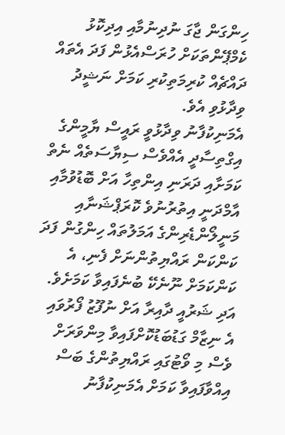ހިންގަން ޖާގަ ނުދިނުމާއި އިދިކޮޅު ކެމްޕޭންތަކަށް ހުރަސްއެޅުން ފަދަ އެތައް ދައްޗެއް ކުރިމަތިކުރި ކަމަށް ނަޝީދު ވިދާޅުވި އެވެ.
އެމަނިކުފާނު ވިދާޅުވީ ރައީސް ޔާމީންގެ އިގްތިސާދީ އެއްވެސް ސިޔާސަތެއް ނެތް ކަމަށާއި ދަރަނި އިންތިހާ އަށް ބޮޑުވުމާއި އާމްދަނީ އިތުރުނުވެ ކޮރަޕްޝަނާއި މަނީލޯންޑެރިންގެ އަމަލުތައް ހިންގުން ފަދަ ކަންކަން ރައްޔިތުންނަށް ފެނި، އެ ކަންކަމަށް ނޫނެކޭ ބުނެފައިވާ ކަމަށެވެ. އަދި ޝަރުއީ ދާއިރާ އަށް ނުފޫޒު ފޯރުވައި އެ ނިޒާމް ގަޑުބަޑުކޮށްފައިވާ މިންވަރަށް ވެސް މި ވޯޓުގައި ރައްޔިތުންގެ ބަސް އިއްވާފައިވާ ކަމަށް އެމަނިކުފާނު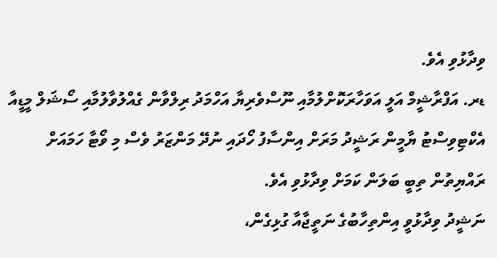ވިދާޅުވި އެވެ.
ޑރ. އަފްރާޝީމް އަލީ އަވަހާރަކޮށްލުމާއި ނޫސްވެރިޔާ އަހްމަދު ރިލްވާން ގެއްލުވާލުމާއި ސޯޝަލް މީޑީއާ އެކްޓިވިސްޓު ޔާމީން ރަޝީދު މަރަށް އިންސާފު ހޯދައި ނުދޭ މަންޒަރު ވެސް މި ވޯޓާ ހަމައަށް ރައްޔިތުން ތިބީ ބަލަން ކަމަށް ވިދާޅުވި އެވެ.
ނަޝީދު ވިދާޅުވީ އިންތިހާބުގެ ނަތީޖާއާ ގުޅިގެން،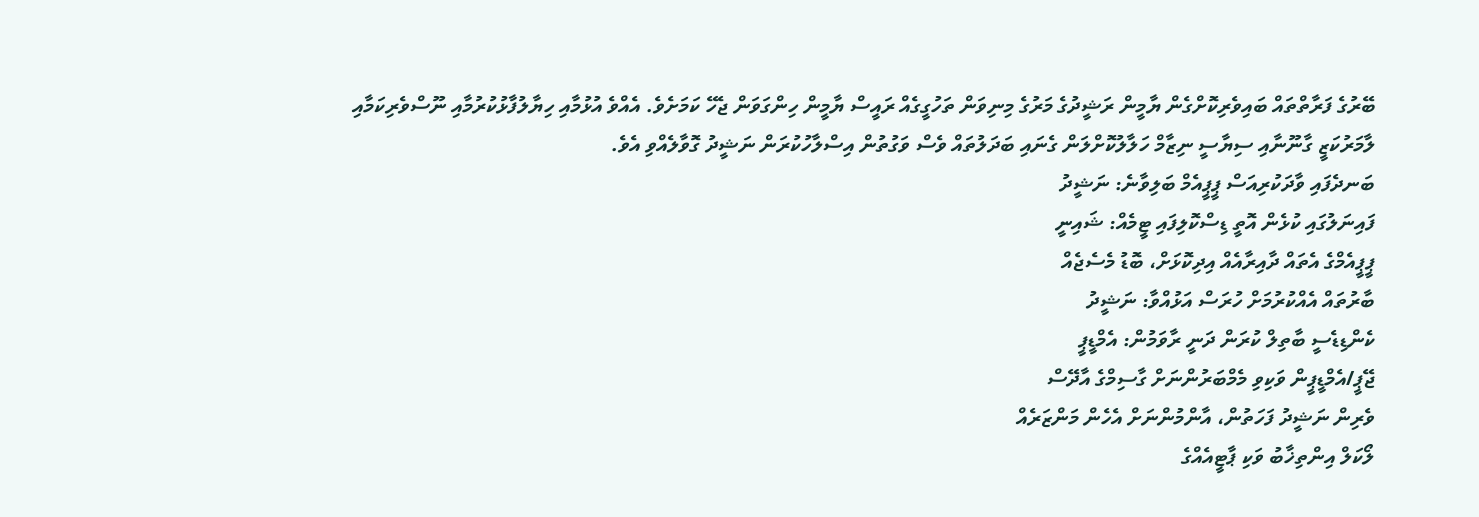ބޭރުގެ ފަރާތްތައް ބައިވެރިކޮށްގެން ޔާމީން ރަޝީދުގެ މަރުގެ މިނިވަން ތަހުގީގެއް ރައީސް ޔާމީން ހިންގަވަން ޖެހޭ ކަމަށެވެ. އެއްވެ އުޅުމާއި ހިޔާލުފާޅުކުރުމާއި ނޫސްވެރިކަމާއި ލާމަރުކަޒީ ގާނޫނާއި ސިޔާސީ ނިޒާމް ހަލާލުކޮށްލަން ގެނައި ބަދަލުތައް ވެސް ވަގުތުން އިސްލާހުކުރަން ނަޝީދު ގޮވާލެއްވި އެވެ.
ބަނދެފައި ވާދަކުރިއަސް ޕީޕީއެމް ބަލިވާނެ: ނަޝީދު
ފައިނަލުގައި ކުޅެން އޮތީ ޑިސްކޮލިފައި ޓީމެއް: ޝައިނީ
ޕީޕީއެމްގެ އެތައް ދާއިރާއެއް އިދިކޮޅަށް، ބޮޑު މެސެޖެއް
ބާރުތައް އެއްކުރުމަށް ހުރަސް އަޅުއްވާ: ނަޝީދު
ކެންޑިޑެސީ ބާތިލް ކުރަން ދަނީ ރާވަމުން: އެމްޑީޕީ
ޖޭޕީ/އެމްޑީޕީން ވަކިވި މެމްބަރުންނަށް ގާސިމްގެ އާދޭސް
ވެރިން ނަޝީދު ފަހަތުން، އާންމުންނަށް އެހެން މަންޒަރެއް
ލޯކަލް އިންތިޚާބު ވަކި ޕާޓީއެއްގެ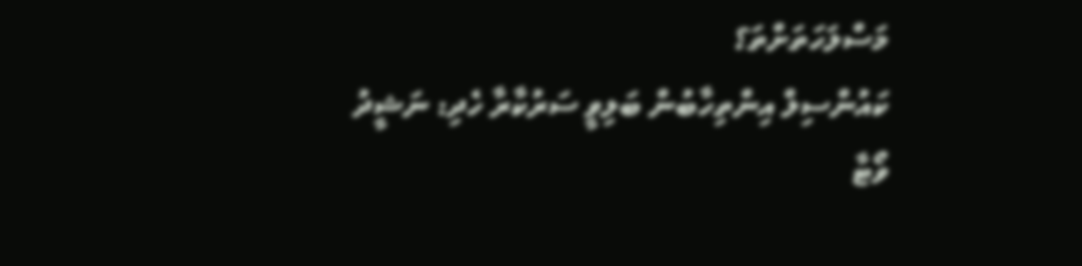މަސްލަހަތަށްތަ؟
ކައުންސިލް އިންތިހާބުން ބަލިވީ ސަރުކާރާ ހެދި: ނަޝީދު
ވޯޓާ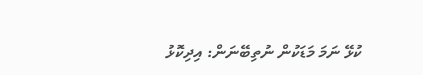ކުޅޭ ނަމަ މަޑަކުން ނުތިބޭނަން: އިދިކޮޅު